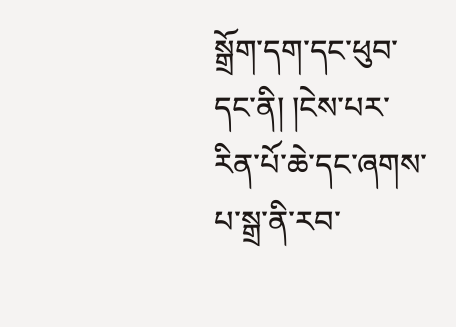སྒྲོག་དག་དང་ཕུབ་དང་ནི། །ངེས་པར་རིན་པོ་ཆེ་དང་ཞགས་པ་སྒྲ་ནི་རབ་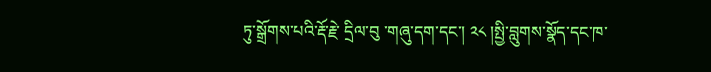ཏུ་སྒྲོགས་པའི་རྡོ་རྗེ་ དྲིལ་བུ ་གཞུ་དག་དང་། ༢༨ །སྤྱི་བླུགས་སྣོད་དང་ཁ་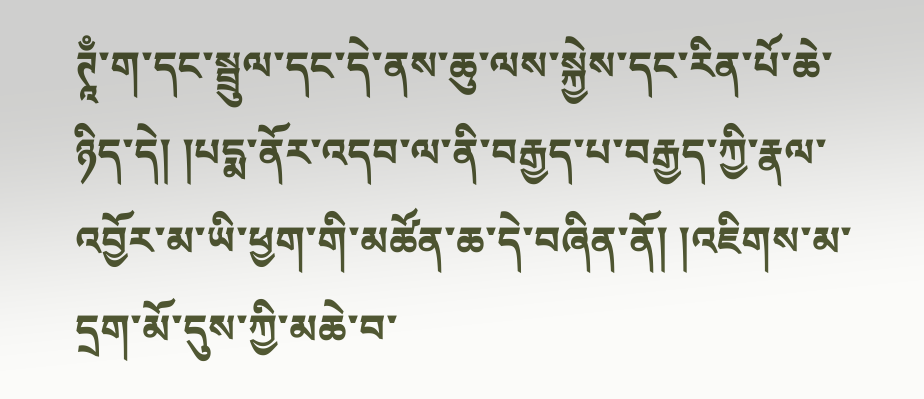ཊཱྃ་ག་དང་སྦྲུལ་དང་དེ་ནས་ཆུ་ལས་སྐྱེས་དང་རིན་པོ་ཆེ་ཉིད་དེ། །པདྨ་ནོར་འདབ་ལ་ནི་བརྒྱད་པ་བརྒྱད་ཀྱི་རྣལ་འབྱོར་མ་ཡི་ཕྱག་གི་མཚོན་ཆ་དེ་བཞིན་ནོ། །འཇིགས་མ་དྲག་མོ་དུས་ཀྱི་མཆེ་བ་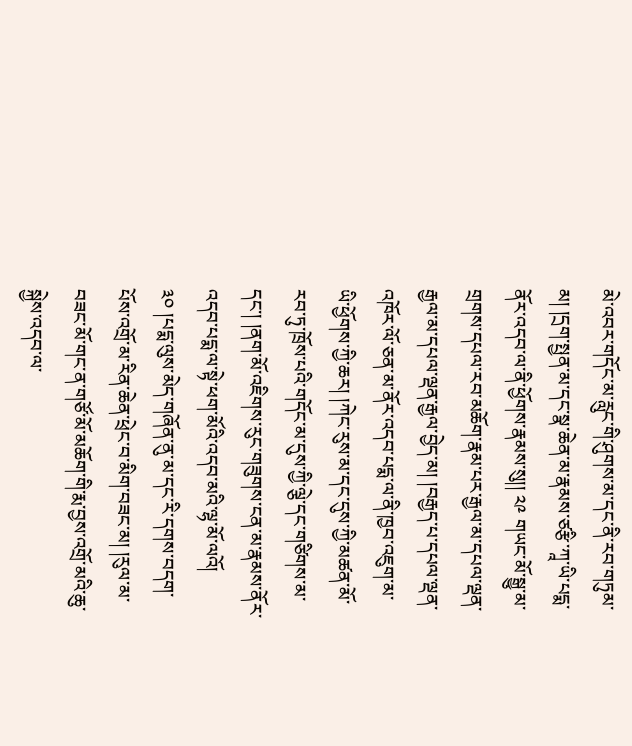མེ་འབར་གདོང་མ་རླུང་གི་ཤུགས་མ་དང་ནི་རབ་གཏུམ་མ། །དྲག་སྤྱན་མ་དང་སྣ་ཆེན་མ་རྣམས་ཙརྩི་ཀཱ་ཡི་པདྨ་ནོར་འདབ་ལ་ནི་ཕྱོགས་རྣམས་སུ།། ༢༩ གཡང་མོ་སྒྱུ་མ་གྲགས་དཔལ་རབ་མཆོག་རྣམ་པར་རྒྱལ་མ་དཔལ་ལྡན་རྒྱལ་མ་དཔལ་ལྡན་རྒྱལ་བྱེད་མ། །བརྒྱད་པ་དཔལ་ལྡན་འཁོར་ལོ་ཅན་མ་ནོར་འདབ་པདྨ་ལ་ནི་ཁྱབ་འཇུག་མ་ཡི་ཕྱོགས་ཀྱི་ཆར། །ཀེང་རུས་མ་དང་དུས་ཀྱི་མཚན་མོ་རབ་ཏུ་ཁྲོས་པའི་གདོང་མ་དུས་ཀྱི་ལྕེ་དང་གཙིགས་མ་དང་། །ནག་མོ་འཇིགས་རུང་གཟུགས་ངན་མ་རྣམས་ནོར་འདབ་པདྨ་ལ་སྟེ་ཕག་མོའི་འདབ་མའི་ལྷ་མོ་ལའོ། ༣༠ །པདྨ་ལུས་མེད་གཞོན་ནུ་མ་དང་རི་དགས་བདག་པོས་འགྲོ་མ་རིན་ཆེན་ཕྲེང་བ་མིག་བཟང་མ། །རུལ་མ་བཟང་མོ་གང་ན་གཙོ་མོ་མཆོག་གི་རྨ་བྱས་འགྲོ་མའི་ཆུ་སྐྱེས་འདབ་ལ་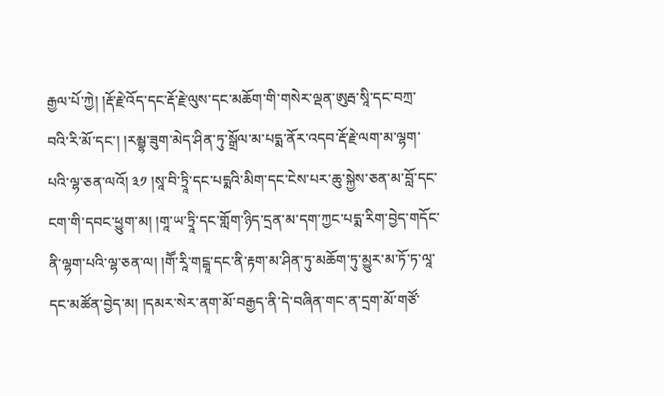རྒྱལ་པོ་ཀྱེ། །རྡོ་རྗེ་འོད་དང་རྡོ་རྗེ་ལུས་དང་མཆོག་གི་གསེར་ལྡན་ཨུརྦ་སཱི་དང་བཀྲ་བའི་རི་མོ་དང་། །རམྦྷ་ཟུག་མེད་ཤིན་ཏུ་སྒྲོལ་མ་པདྨ་ནོར་འདབ་རྡོ་རྗེ་ལག་མ་ལྷག་པའི་ལྷ་ཅན་ལའོ། ༣༡ །སཱ་བི་ཏྲཱི་དང་པདྨའི་མིག་དང་ངེས་པར་ཆུ་སྐྱེས་ཅན་མ་བློ་དང་ངག་གི་དབང་ཕྱུག་མ། །གཱ་ཡ་ཏྲཱི་དང་གློག་ཉིད་དྲན་མ་དག་ཀྱང་པདྨ་རིག་བྱེད་གདོང་ནི་ལྷག་པའི་ལྷ་ཅན་ལ། །གཽ་རཱི་གངྒཱ་དང་ནི་རྟག་མ་ཤིན་ཏུ་མཆོག་ཏུ་མྱུར་མ་ཏོ་ཏ་ལཱ་དང་མཚོན་བྱེད་མ། །དམར་སེར་ནག་མོ་བརྒྱད་ནི་དེ་བཞིན་གང་ན་དྲག་མོ་གཙོ་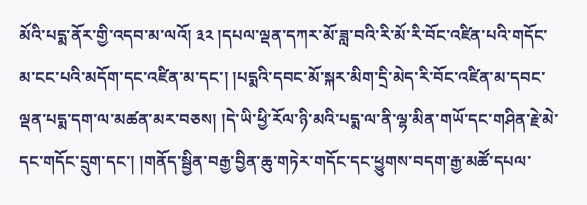མོའི་པདྨ་ནོར་གྱི་འདབ་མ་ལའོ། ༣༢ །དཔལ་ལྡན་དཀར་མོ་ཟླ་བའི་རི་མོ་རི་བོང་འཛིན་པའི་གདོང་མ་ངང་པའི་མདོག་དང་འཛིན་མ་དང་། །པདྨའི་དབང་མོ་སྐར་མིག་དྲི་མེད་རི་བོང་འཛིན་མ་དབང་ལྡན་པདྨ་དག་ལ་མཚན་མར་བཅས། །དེ་ཡི་ཕྱི་རོལ་ཉི་མའི་པདྨ་ལ་ནི་ལྷ་མིན་གཡོ་དང་གཤིན་རྗེ་མེ་དང་གདོང་དྲུག་དང་། །གནོད་སྦྱིན་བརྒྱ་བྱིན་ཆུ་གཏེར་གདོང་དང་ཕྱུགས་བདག་རྒྱ་མཚོ་དཔལ་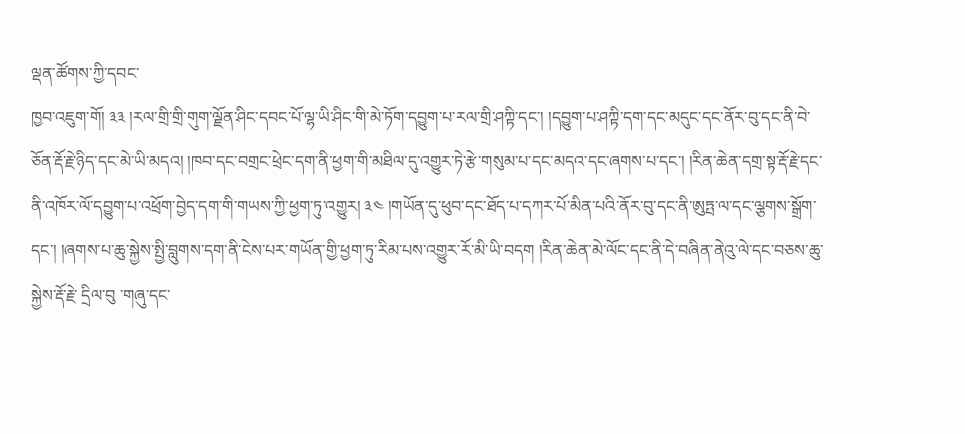ལྡན་ཚོགས་ཀྱི་དབང་
ཁྱབ་འཇུག་གོ། ༣༣ །རལ་གྲི་གྲི་གུག་ལྗོན་ཤིང་དབང་པོ་ལྷ་ཡི་ཤིང་གི་མེ་ཏོག་དབྱུག་པ་རལ་གྲི་ཤཀྟི་དང་། །དབྱུག་པ་ཤཀྟི་དག་དང་མདུང་དང་ནོར་བུ་དང་ནི་བེ་ཅོན་རྡོ་རྗེ་ཉིད་དང་མེ་ཡི་མདའ། །ཁབ་དང་བགྲང་ཕྲེང་དག་ནི་ཕྱག་གི་མཐིལ་དུ་འགྱུར་ཏེ་རྩེ་གསུམ་པ་དང་མདའ་དང་ཞགས་པ་དང་། །རིན་ཆེན་དགྲ་སྟ་རྡོ་རྗེ་དང་ནི་འཁོར་ལོ་དབྱུག་པ་འཕྲོག་བྱེད་དག་གི་གཡས་ཀྱི་ཕྱག་ཏུ་འགྱུར། ༣༤ །གཡོན་དུ་ཕུབ་དང་ཐོད་པ་དཀར་པོ་མིན་པའི་ནོར་བུ་དང་ནི་ཨུཏྤ་ལ་དང་ལྕགས་སྒྲོག་དང་། །ཞགས་པ་ཆུ་སྐྱེས་སྤྱི་བླུགས་དག་ནི་ངེས་པར་གཡོན་གྱི་ཕྱག་ཏུ་རིམ་པས་འགྱུར་རོ་མི་ཡི་བདག །རིན་ཆེན་མེ་ལོང་དང་ནི་དེ་བཞིན་ནེའུ་ལེ་དང་བཅས་ཆུ་སྐྱེས་རྡོ་རྗེ་ དྲིལ་བུ ་གཞུ་དང་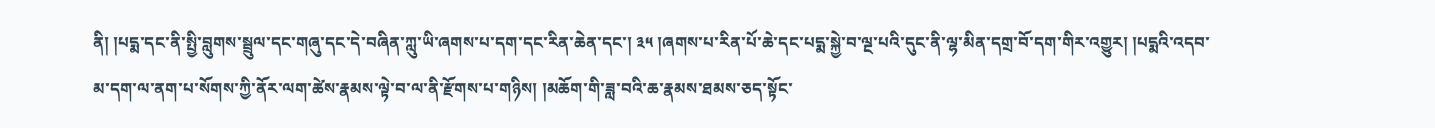ནི། །པདྨ་དང་ནི་སྤྱི་བླུགས་སྦྲུལ་དང་གཞུ་དང་དེ་བཞིན་ཀླུ་ཡི་ཞགས་པ་དག་དང་རིན་ཆེན་དང་། ༣༥ །ཞགས་པ་རིན་པོ་ཆེ་དང་པདྨ་སྐྱེ་བ་ལྔ་པའི་དུང་ནི་ལྷ་མིན་དགྲ་བོ་དག་གིར་འགྱུར། །པདྨའི་འདབ་མ་དག་ལ་ནག་པ་སོགས་ཀྱི་ནོར་ལག་ཚེས་རྣམས་ལྟེ་བ་ལ་ནི་རྫོགས་པ་གཉིས། །མཆོག་གི་ཟླ་བའི་ཆ་རྣམས་ཐམས་ཅད་སྟོང་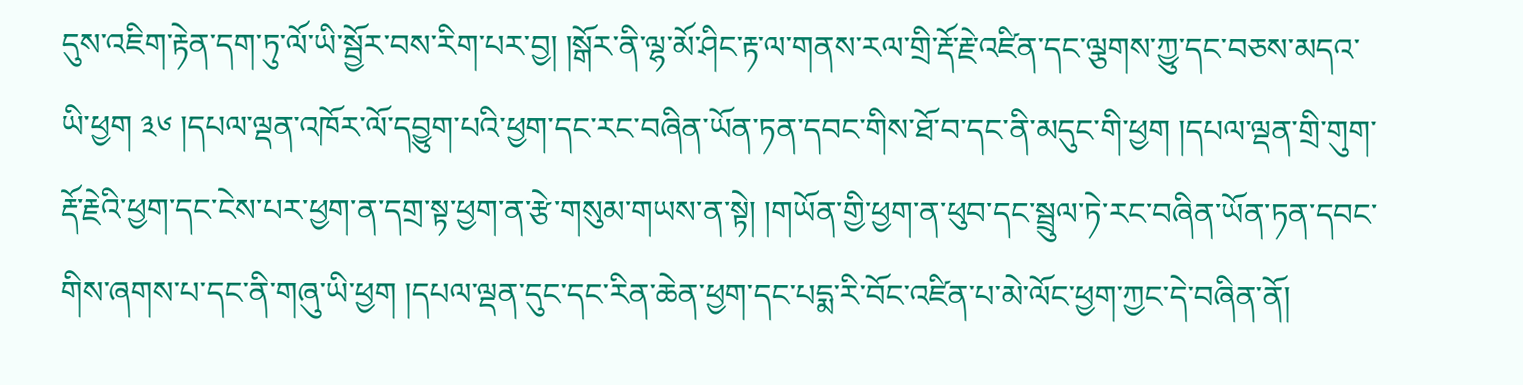དུས་འཇིག་རྟེན་དག་ཏུ་ལོ་ཡི་སྦྱོར་བས་རིག་པར་བྱ། །སྒོར་ནི་ལྷ་མོ་ཤིང་རྟ་ལ་གནས་རལ་གྲི་རྡོ་རྗེ་འཛིན་དང་ལྕགས་ཀྱུ་དང་བཅས་མདའ་ཡི་ཕྱག ༣༦ །དཔལ་ལྡན་འཁོར་ལོ་དབྱུག་པའི་ཕྱག་དང་རང་བཞིན་ཡོན་ཏན་དབང་གིས་ཐོ་བ་དང་ནི་མདུང་གི་ཕྱག །དཔལ་ལྡན་གྲི་གུག་རྡོ་རྗེའི་ཕྱག་དང་ངེས་པར་ཕྱག་ན་དགྲ་སྟ་ཕྱག་ན་རྩེ་གསུམ་གཡས་ན་སྟེ། །གཡོན་གྱི་ཕྱག་ན་ཕུབ་དང་སྦྲུལ་ཏེ་རང་བཞིན་ཡོན་ཏན་དབང་གིས་ཞགས་པ་དང་ནི་གཞུ་ཡི་ཕྱག །དཔལ་ལྡན་དུང་དང་རིན་ཆེན་ཕྱག་དང་པདྨ་རི་བོང་འཛིན་པ་མེ་ལོང་ཕྱག་ཀྱང་དེ་བཞིན་ནོ།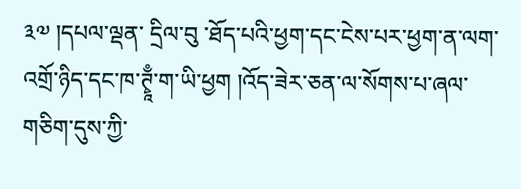༣༧ །དཔལ་ལྡན་ དྲིལ་བུ ་ཐོད་པའི་ཕྱག་དང་ངེས་པར་ཕྱག་ན་ལག་འགྲོ་ཉིད་དང་ཁ་ཊྭཱྃ་ག་ཡི་ཕྱག །འོད་ཟེར་ཅན་ལ་སོགས་པ་ཞལ་གཅིག་དུས་ཀྱི་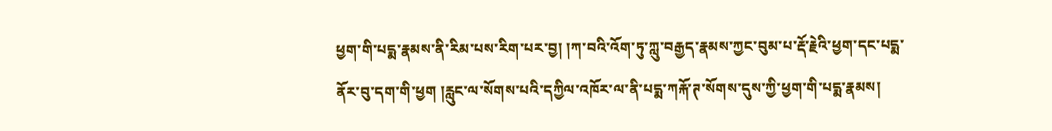ཕྱག་གི་པདྨ་རྣམས་ནི་རིམ་པས་རིག་པར་བྱ། །ཀ་བའི་འོག་ཏུ་ཀླུ་བརྒྱད་རྣམས་ཀྱང་བུམ་པ་རྡོ་རྗེའི་ཕྱག་དང་པདྨ་ནོར་བུ་དག་གི་ཕྱག །རླུང་ལ་སོགས་པའི་དཀྱིལ་འཁོར་ལ་ནི་པདྨ་ཀརྐོ་ཊ་སོགས་དུས་ཀྱི་ཕྱག་གི་པདྨ་རྣམས།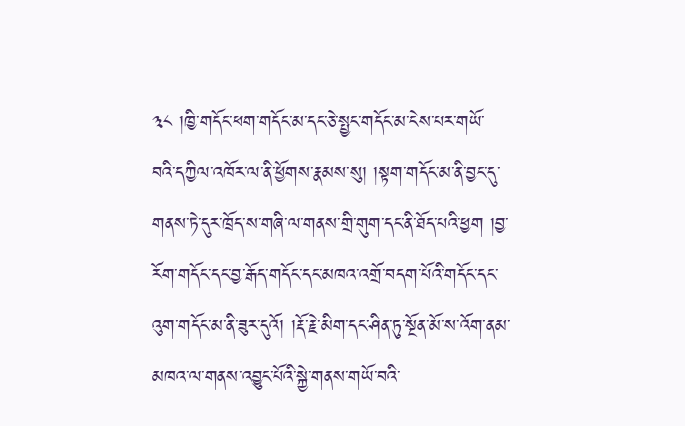༣༨ །ཁྱི་གདོང་ཕག་གདོང་མ་དང་ཅེ་སྤྱང་གདོང་མ་ངེས་པར་གཡོ་
བའི་དཀྱིལ་འཁོར་ལ་ནི་ཕྱོགས་རྣམས་སུ། །སྟག་གདོང་མ་ནི་བྱང་དུ་གནས་ཏེ་དུར་ཁྲོད་ས་གཞི་ལ་གནས་གྲི་གུག་དང་ནི་ཐོད་པའི་ཕྱག །བྱ་རོག་གདོང་དང་བྱ་རྒོད་གདོང་དང་མཁའ་འགྲོ་བདག་པོའི་གདོང་དང་འུག་གདོང་མ་ནི་ཟུར་དུའོ། །རྡོ་རྗེ་མིག་དང་ཤིན་ཏུ་སྔོན་མོ་ས་འོག་ནམ་མཁའ་ལ་གནས་འབྱུང་པོའི་སྐྱེ་གནས་གཡོ་བའི་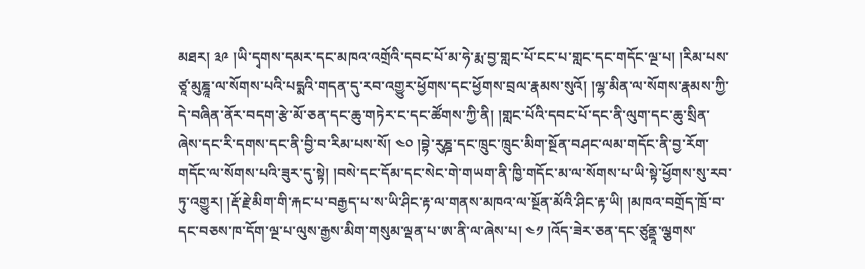མཐར། ༣༩ །ཡི་དྭགས་དམར་དང་མཁའ་འགྲོའི་དབང་པོ་མ་ཧེ་རྨ་བྱ་གླང་པོ་ངང་པ་གླང་དང་གདོང་ལྔ་པ། །རིམ་པས་ཙཱ་མུཎྜཱ་ལ་སོགས་པའི་པདྨའི་གདན་དུ་རབ་འགྱུར་ཕྱོགས་དང་ཕྱོགས་བྲལ་རྣམས་སུའོ། །ལྷ་མིན་ལ་སོགས་རྣམས་ཀྱི་དེ་བཞིན་ནོར་བདག་རྩེ་མོ་ཅན་དང་ཆུ་གཏེར་ང་དང་ཚོགས་ཀྱི་ནི། །གླང་པོའི་དབང་པོ་དང་ནི་ལུག་དང་ཆུ་སྲིན་ཞེས་དང་རི་དགས་དང་ནི་བྱི་བ་རིམ་པས་སོ། ༤༠ །བྷེ་རུཎྜ་དང་ཁྲུང་ཁྲུང་མིག་སྔོན་བཤང་ལམ་གདོང་ནི་བྱ་རོག་གདོང་ལ་སོགས་པའི་ཟུར་དུ་སྟེ། །བསེ་དང་དོམ་དང་སེང་གེ་གཡག་ནི་ཁྱི་གདོང་མ་ལ་སོགས་པ་ཡི་སྟེ་ཕྱོགས་སུ་རབ་ཏུ་འགྱུར། །རྡོ་རྗེ་མིག་གི་རྐང་པ་བརྒྱད་པ་ས་ཡི་ཤིང་རྟ་ལ་གནས་མཁའ་ལ་སྔོན་མོའི་ཤིང་རྟ་ཡི། །མཁའ་བགྲོད་ཁྲོ་བ་དང་བཅས་ཁ་དོག་ལྔ་པ་ལུས་རྒྱས་མིག་གསུམ་ལྡན་པ་ཨ་ནི་ལ་ཞེས་པ། ༤༡ །འོད་ཟེར་ཅན་དང་ཙུནྡཱ་ལྕགས་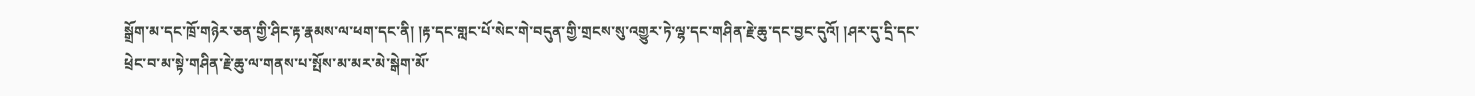སྒྲོག་མ་དང་ཁྲོ་གཉེར་ཅན་གྱི་ཤིང་རྟ་རྣམས་ལ་ཕག་དང་ནི། །རྟ་དང་གླང་པོ་སེང་གེ་བདུན་གྱི་གྲངས་སུ་འགྱུར་ཏེ་ལྷ་དང་གཤིན་རྗེ་ཆུ་དང་བྱང་དུའོ། །ཤར་དུ་དྲི་དང་ཕྲེང་བ་མ་སྟེ་གཤིན་རྗེ་ཆུ་ལ་གནས་པ་སྤོས་མ་མར་མེ་སྒེག་མོ་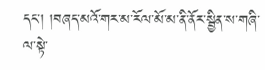དང་། །བཞད་མའོ་གར་མ་རོལ་མོ་མ་ནི་ནོར་སྦྱིན་ས་གཞི་ལ་སྟེ་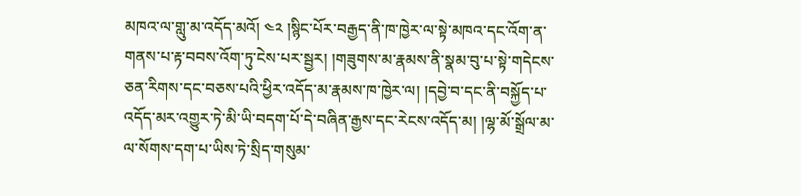མཁའ་ལ་གླུ་མ་འདོད་མའོ། ༤༢ །སྙིང་པོར་བརྒྱད་ནི་ཁ་ཁྱེར་ལ་སྟེ་མཁའ་དང་འོག་ན་གནས་པ་རྟ་བབས་འོག་ཏུ་ངེས་པར་སྦྱར། །གཟུགས་མ་རྣམས་ནི་སྣམ་བུ་པ་སྟེ་གདེངས་ཅན་རིགས་དང་བཅས་པའི་ཕྱིར་འདོད་མ་རྣམས་ཁ་ཁྱེར་ལ། །དབྱེ་བ་དང་ནི་བསྐྱོད་པ་འདོད་མར་འགྱུར་ཏེ་མི་ཡི་བདག་པོ་དེ་བཞིན་རྒྱས་དང་རེངས་འདོད་མ། །ལྷ་མོ་སྒྲོལ་མ་ལ་སོགས་དག་པ་ཡིས་ཏེ་སྲིད་གསུམ་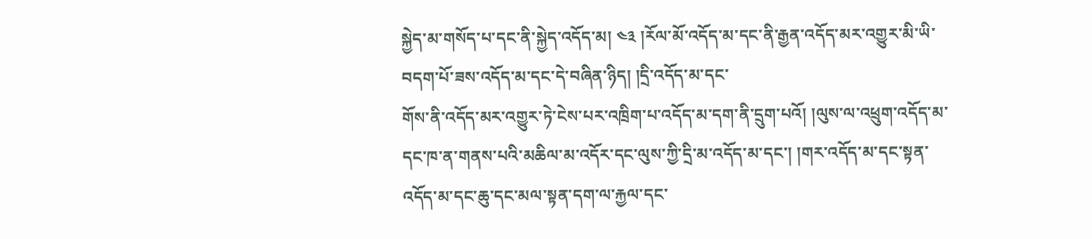སྐྱེད་མ་གསོད་པ་དང་ནི་སྐྱེད་འདོད་མ། ༤༣ །རོལ་མོ་འདོད་མ་དང་ནི་རྒྱན་འདོད་མར་འགྱུར་མི་ཡི་བདག་པོ་ཟས་འདོད་མ་དང་དེ་བཞིན་ཉིད། །དྲི་འདོད་མ་དང་
གོས་ནི་འདོད་མར་འགྱུར་ཏེ་ངེས་པར་འཁྲིག་པ་འདོད་མ་དག་ནི་དྲུག་པའོ། །ལུས་ལ་འཕྲུག་འདོད་མ་དང་ཁ་ན་གནས་པའི་མཆིལ་མ་འདོར་དང་ལུས་ཀྱི་དྲི་མ་འདོད་མ་དང་། །གར་འདོད་མ་དང་སྟན་འདོད་མ་དང་ཆུ་དང་མལ་སྟན་དག་ལ་རྐྱལ་དང་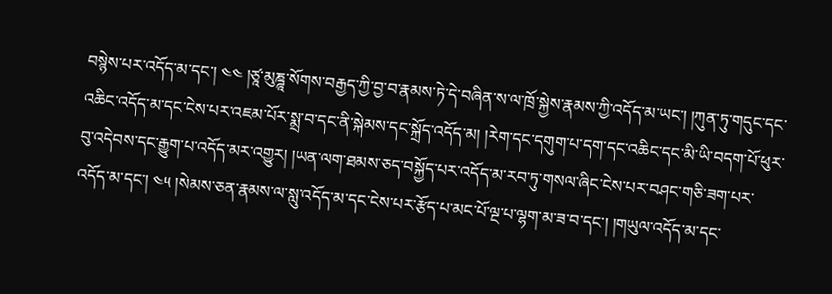བསྙེས་པར་འདོད་མ་དང་། ༤༤ །ཙཱ་མུཎྜཱ་སོགས་བརྒྱད་ཀྱི་བྱ་བ་རྣམས་ཏེ་དེ་བཞིན་ས་ལ་ཁྲོ་སྐྱེས་རྣམས་ཀྱི་འདོད་མ་ཡང་། །ཀུན་ཏུ་གདུང་དང་འཆིང་འདོད་མ་དང་ངེས་པར་འཇམ་པོར་སྨྲ་བ་དང་ནི་སྐེམས་དང་སྐྲོད་འདོད་མ། །རེག་དང་དགུག་པ་དག་དང་འཆིང་དང་མི་ཡི་བདག་པོ་ཕུར་བུ་འདེབས་དང་རྒྱུག་པ་འདོད་མར་འགྱུར། །ཡན་ལག་ཐམས་ཅད་བསྐྱོད་པར་འདོད་མ་རབ་ཏུ་གསལ་ཞིང་ངེས་པར་བཤང་གཅི་ཟག་པར་འདོད་མ་དང་། ༤༥ །སེམས་ཅན་རྣམས་ལ་སླུ་འདོད་མ་དང་ངེས་པར་རྩོད་པ་མང་པོ་ལྔ་པ་ལྷག་མ་ཟ་བ་དང་། །གཡུལ་འདོད་མ་དང་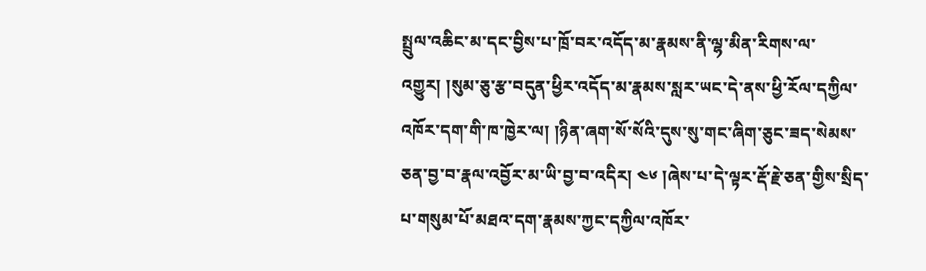སྤྲུལ་འཆིང་མ་དང་བྱིས་པ་ཁྲོ་བར་འདོད་མ་རྣམས་ནི་ལྷ་མིན་རིགས་ལ་འགྱུར། །སུམ་ཅུ་རྩ་བདུན་ཕྱིར་འདོད་མ་རྣམས་སླར་ཡང་དེ་ནས་ཕྱི་རོལ་དཀྱིལ་འཁོར་དག་གི་ཁ་ཁྱེར་ལ། །ཉིན་ཞག་སོ་སོའི་དུས་སུ་གང་ཞིག་ཅུང་ཟད་སེམས་ཅན་བྱ་བ་རྣལ་འབྱོར་མ་ཡི་བྱ་བ་འདིར། ༤༦ །ཞེས་པ་དེ་ལྟར་རྡོ་རྗེ་ཅན་གྱིས་སྲིད་པ་གསུམ་པོ་མཐའ་དག་རྣམས་ཀྱང་དཀྱིལ་འཁོར་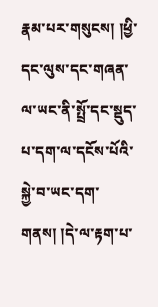རྣམ་པར་གསུངས། །ཕྱི་དང་ལུས་དང་གཞན་ལ་ཡང་ནི་སྤྲོ་དང་སྡུད་པ་དག་ལ་དངོས་པོའི་སྐྱེ་བ་ཡང་དག་གནས། །དེ་ལ་རྟག་པ་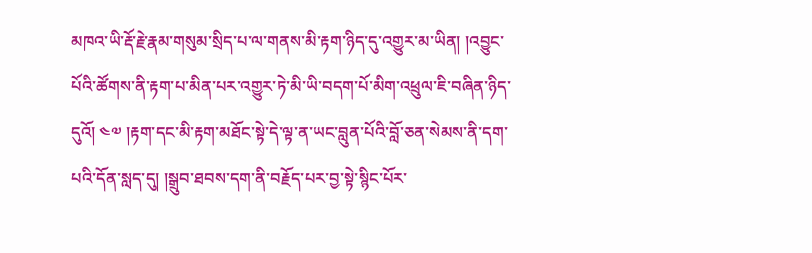མཁའ་ཡི་རྡོ་རྗེ་རྣམ་གསུམ་སྲིད་པ་ལ་གནས་མི་རྟག་ཉིད་དུ་འགྱུར་མ་ཡིན། །འབྱུང་པོའི་ཚོགས་ནི་རྟག་པ་མིན་པར་འགྱུར་ཏེ་མི་ཡི་བདག་པོ་མིག་འཕྲུལ་ཇི་བཞིན་ཉིད་དུའོ། ༤༧ །རྟག་དང་མི་རྟག་མཐོང་སྟེ་དེ་ལྟ་ན་ཡང་བླུན་པོའི་བློ་ཅན་སེམས་ནི་དག་པའི་དོན་སླད་དུ། །སྒྲུབ་ཐབས་དག་ནི་བརྗོད་པར་བྱ་སྟེ་སྙིང་པོར་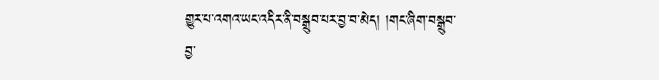གྱུར་པ་འགའ་ཡང་འདིར་ནི་བསྒྲུབ་པར་བྱ་བ་མེད། །གང་ཞིག་བསྒྲུབ་བྱ་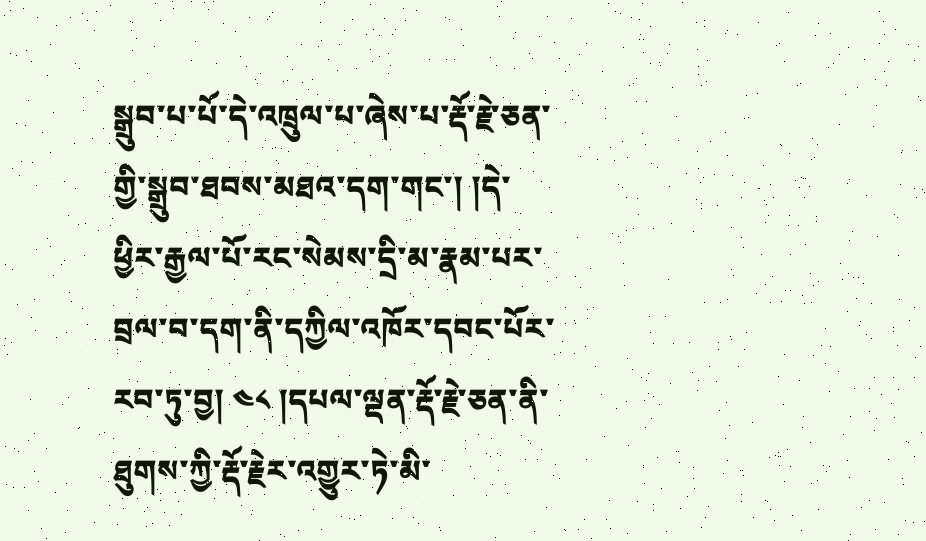སྒྲུབ་པ་པོ་དེ་འཁྲུལ་པ་ཞེས་པ་རྡོ་རྗེ་ཅན་གྱི་སྒྲུབ་ཐབས་མཐའ་དག་གང་། །དེ་ཕྱིར་རྒྱལ་པོ་རང་སེམས་དྲི་མ་རྣམ་པར་བྲལ་བ་དག་ནི་དཀྱིལ་འཁོར་དབང་པོར་རབ་ཏུ་བྱ། ༤༨ །དཔལ་ལྡན་རྡོ་རྗེ་ཅན་ནི་ཐུགས་ཀྱི་རྡོ་རྗེར་འགྱུར་ཏེ་མི་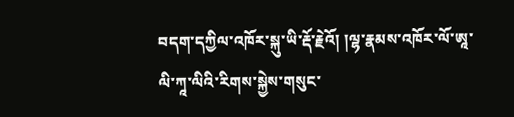བདག་དཀྱིལ་འཁོར་སྐུ་ཡི་རྡོ་རྗེའོ། །ལྷ་རྣམས་འཁོར་ལོ་ཨཱ་ལི་ཀཱ་ལིའི་རིགས་སྐྱེས་གསུང་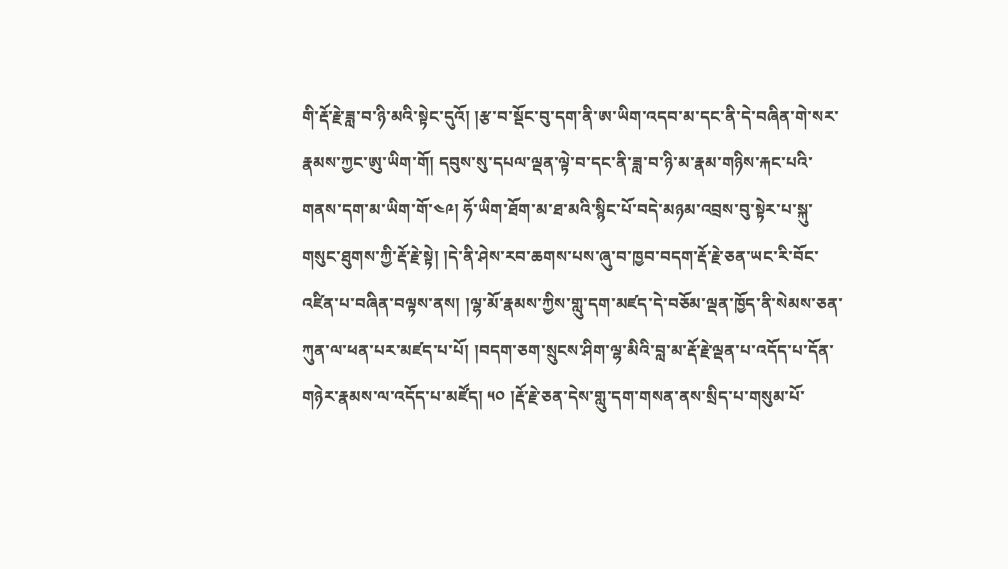གི་རྡོ་རྗེ་ཟླ་བ་ཉི་མའི་སྟེང་དུའོ། །རྩ་བ་སྡོང་བུ་དག་ནི་ཨ་ཡིག་འདབ་མ་དང་ནི་དེ་བཞིན་གེ་སར་རྣམས་ཀྱང་ཨུ་ཡིག་གོ། དབུས་སུ་དཔལ་ལྡན་ལྟེ་བ་དང་ནི་ཟླ་བ་ཉི་མ་རྣམ་གཉིས་རྐང་པའི་གནས་དག་མ་ཡིག་གོ་༤༩། ཧོ་ཡིག་ཐོག་མ་ཐ་མའི་སྙིང་པོ་བདེ་མཉམ་འབྲས་བུ་སྟེར་པ་སྐུ་གསུང་ཐུགས་ཀྱི་རྡོ་རྗེ་སྟེ། །དེ་ནི་ཤེས་རབ་ཆགས་པས་ཞུ་བ་ཁྱབ་བདག་རྡོ་རྗེ་ཅན་ཡང་རི་བོང་འཛིན་པ་བཞིན་བལྟས་ནས། །ལྷ་མོ་རྣམས་ཀྱིས་གླུ་དག་མཛད་དེ་བཅོམ་ལྡན་ཁྱོད་ནི་སེམས་ཅན་ཀུན་ལ་ཕན་པར་མཛད་པ་པོ། །བདག་ཅག་སྲུངས་ཤིག་ལྷ་མིའི་བླ་མ་རྡོ་རྗེ་ལྡན་པ་འདོད་པ་དོན་གཉེར་རྣམས་ལ་འདོད་པ་མཛོད། ༥༠ །རྡོ་རྗེ་ཅན་དེས་གླུ་དག་གསན་ནས་སྲིད་པ་གསུམ་པོ་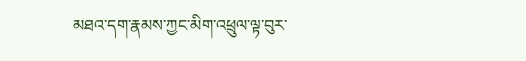མཐའ་དག་རྣམས་ཀྱང་མིག་འཕྲུལ་ལྟ་བུར་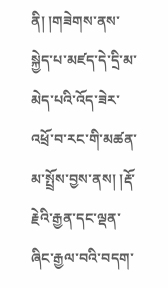ནི། །གཟེགས་ནས་སྐྱེད་པ་མཛད་དེ་དྲི་མ་མེད་པའི་འོད་ཟེར་འཕྲོ་བ་རང་གི་མཚན་མ་སྤྲོས་བྱས་ནས། །རྡོ་རྗེའི་རྒྱན་དང་ལྡན་ཞིང་རྒྱལ་བའི་བདག་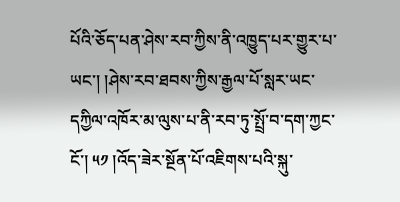པོའི་ཅོད་པན་ཤེས་རབ་ཀྱིས་ནི་འཁྱུད་པར་གྱུར་པ་ཡང་། །ཤེས་རབ་ཐབས་ཀྱིས་རྒྱལ་པོ་སླར་ཡང་དཀྱིལ་འཁོར་མ་ལུས་པ་ནི་རབ་ཏུ་སྤྲོ་བ་དག་ཀྱང་ངོ་། ༥༡ །འོད་ཟེར་སྔོན་པོ་འཇིགས་པའི་སྐུ་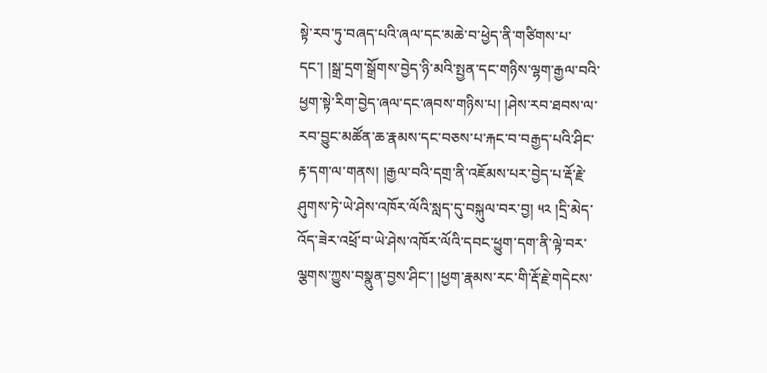སྟེ་རབ་ཏུ་བཞད་པའི་ཞལ་དང་མཆེ་བ་ཕྱེད་ནི་གཙིགས་པ་དང་། །སྒྲ་དྲག་སྒྲོགས་བྱེད་ཉི་མའི་སྤྱན་དང་གཉིས་ལྷག་རྒྱལ་བའི་ཕྱག་སྟེ་རིག་བྱེད་ཞལ་དང་ཞབས་གཉིས་པ། །ཤེས་རབ་ཐབས་ལ་རབ་བྱུང་མཚོན་ཆ་རྣམས་དང་བཅས་པ་རྐང་བ་བརྒྱད་པའི་ཤིང་རྟ་དག་ལ་གནས། །རྒྱལ་བའི་དགྲ་ནི་འཇོམས་པར་བྱེད་པ་རྡོ་རྗེ་ཤུགས་ཏེ་ཡེ་ཤེས་འཁོར་ལོའི་སླད་དུ་བསྐུལ་བར་བྱ། ༥༢ །དྲི་མེད་འོད་ཟེར་འཕྲོ་བ་ཡེ་ཤེས་འཁོར་ལོའི་དབང་ཕྱུག་དག་ནི་ལྟེ་བར་ལྕགས་ཀྱུས་བསྣུན་བྱས་ཤིང་། །ཕྱག་རྣམས་རང་གི་རྡོ་རྗེ་གདེངས་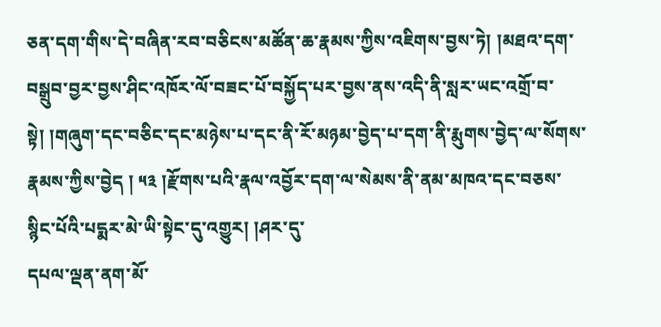ཅན་དག་གིས་དེ་བཞིན་རབ་བཅིངས་མཚོན་ཆ་རྣམས་ཀྱིས་འཇིགས་བྱས་ཏེ། །མཐའ་དག་བསྒྲུབ་བྱར་བྱས་ཤིང་འཁོར་ལོ་བཟང་པོ་བསྐྱོད་པར་བྱས་ནས་འདི་ནི་སླར་ཡང་འགྲོ་བ་སྟེ། །གཞུག་དང་བཅིང་དང་མཉེས་པ་དང་ནི་རོ་མཉམ་བྱེད་པ་དག་ནི་རྨུགས་བྱེད་ལ་སོགས་རྣམས་ཀྱིས་བྱེད ། ༥༣ །རྫོགས་པའི་རྣལ་འབྱོར་དག་ལ་སེམས་ནི་ནམ་མཁའ་དང་བཅས་སྙིང་པོའི་པདྨར་མེ་ཡི་སྟེང་དུ་འགྱུར། །ཤར་དུ་
དཔལ་ལྡན་ནག་མོ་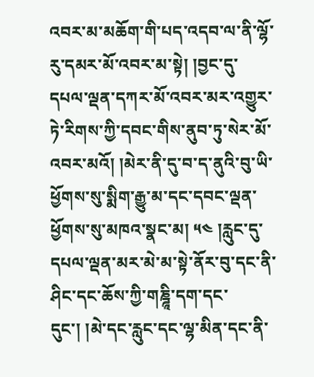འབར་མ་མཆོག་གི་པད་འདབ་ལ་ནི་ལྷོ་རུ་དམར་མོ་འབར་མ་སྟེ། །བྱང་དུ་དཔལ་ལྡན་དཀར་མོ་འབར་མར་འགྱུར་ཏེ་རིགས་ཀྱི་དབང་གིས་ནུབ་ཏུ་སེར་མོ་འབར་མའོ། །མེར་ནི་དུ་བ་ད་ནུའི་བུ་ཡི་ཕྱོགས་སུ་སྨིག་རྒྱུ་མ་དང་དབང་ལྡན་ཕྱོགས་སུ་མཁའ་སྣང་མ། ༥༤ །རླུང་དུ་དཔལ་ལྡན་མར་མེ་མ་སྟེ་ནོར་བུ་དང་ནི་ཤིང་དང་ཆོས་ཀྱི་གཎྜཱི་དག་དང་དུང་། །མེ་དང་རླུང་དང་ལྷ་མིན་དང་ནི་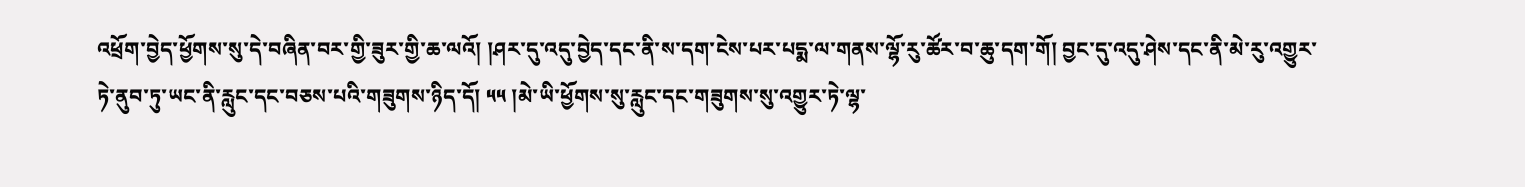འཕྲོག་བྱེད་ཕྱོགས་སུ་དེ་བཞིན་བར་གྱི་ཟུར་གྱི་ཆ་ལའོ། །ཤར་དུ་འདུ་བྱེད་དང་ནི་ས་དག་ངེས་པར་པདྨ་ལ་གནས་ལྷོ་རུ་ཚོར་བ་ཆུ་དག་གོ། བྱང་དུ་འདུ་ཤེས་དང་ནི་མེ་རུ་འགྱུར་ཏེ་ནུབ་ཏུ་ཡང་ནི་རླུང་དང་བཅས་པའི་གཟུགས་ཉིད་དོ། ༥༥ །མེ་ཡི་ཕྱོགས་སུ་རླུང་དང་གཟུགས་སུ་འགྱུར་ཏེ་ལྷ་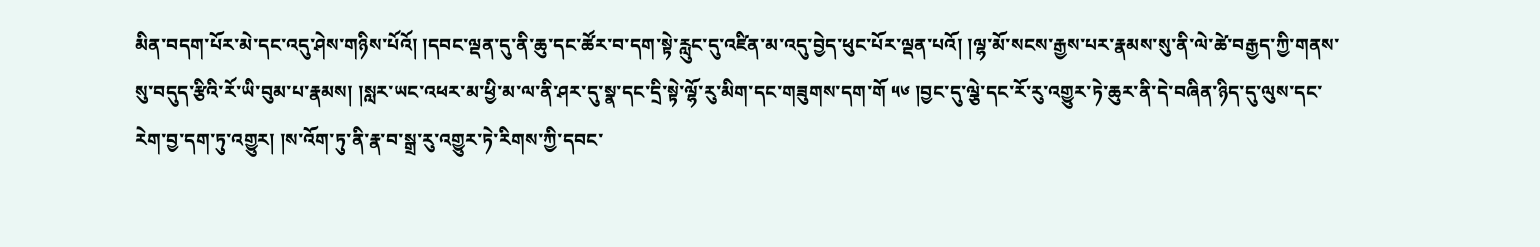མིན་བདག་པོར་མེ་དང་འདུ་ཤེས་གཉིས་པོའོ། །དབང་ལྡན་དུ་ནི་ཆུ་དང་ཚོར་བ་དག་སྟེ་རླུང་དུ་འཛིན་མ་འདུ་བྱེད་ཕུང་པོར་ལྡན་པའོ། །ལྷ་མོ་སངས་རྒྱས་པར་རྣམས་སུ་ནི་ལེ་ཚེ་བརྒྱད་ཀྱི་གནས་སུ་བདུད་རྩིའི་རོ་ཡི་བུམ་པ་རྣམས། །སླར་ཡང་འཕར་མ་ཕྱི་མ་ལ་ནི་ཤར་དུ་སྣ་དང་དྲི་སྟེ་ལྷོ་རུ་མིག་དང་གཟུགས་དག་གོ ༥༦ །བྱང་དུ་ལྕེ་དང་རོ་རུ་འགྱུར་ཏེ་ཆུར་ནི་དེ་བཞིན་ཉིད་དུ་ལུས་དང་རེག་བྱ་དག་ཏུ་འགྱུར། །ས་འོག་ཏུ་ནི་རྣ་བ་སྒྲ་རུ་འགྱུར་ཏེ་རིགས་ཀྱི་དབང་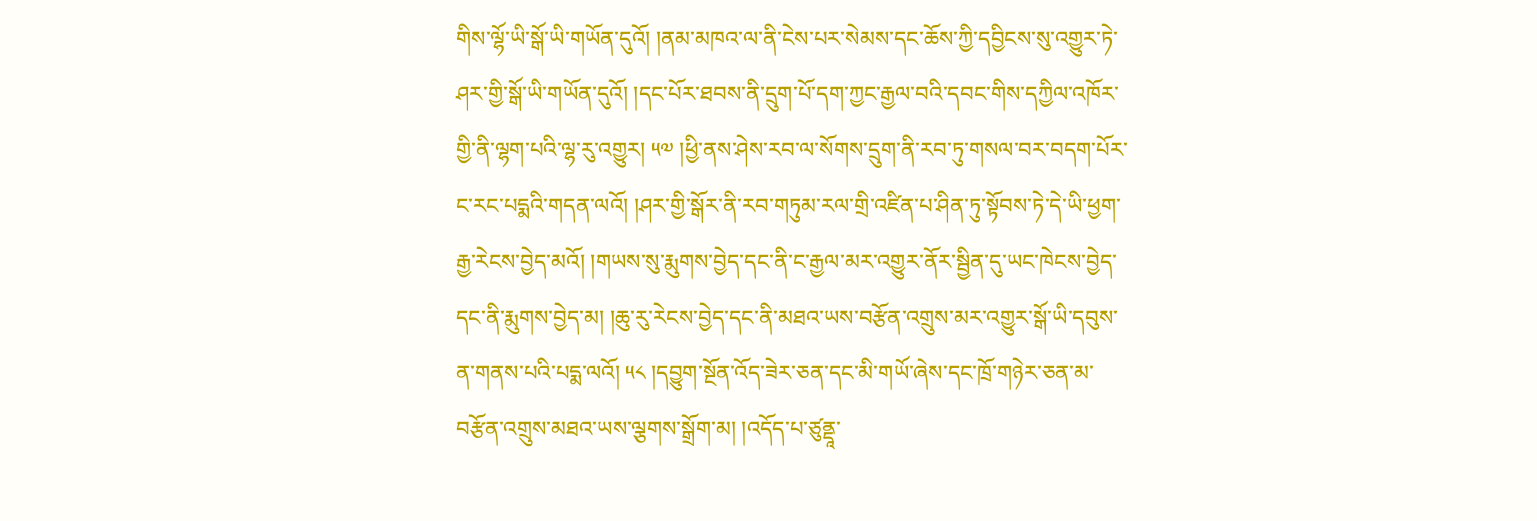གིས་ལྷོ་ཡི་སྒོ་ཡི་གཡོན་དུའོ། །ནམ་མཁའ་ལ་ནི་ངེས་པར་སེམས་དང་ཆོས་ཀྱི་དབྱིངས་སུ་འགྱུར་ཏེ་ཤར་གྱི་སྒོ་ཡི་གཡོན་དུའོ། །དང་པོར་ཐབས་ནི་དྲུག་པོ་དག་ཀྱང་རྒྱལ་བའི་དབང་གིས་དཀྱིལ་འཁོར་གྱི་ནི་ལྷག་པའི་ལྷ་རུ་འགྱུར། ༥༧ །ཕྱི་ནས་ཤེས་རབ་ལ་སོགས་དྲུག་ནི་རབ་ཏུ་གསལ་བར་བདག་པོར་ང་རང་པདྨའི་གདན་ལའོ། །ཤར་གྱི་སྒོར་ནི་རབ་གཏུམ་རལ་གྲི་འཛིན་པ་ཤིན་ཏུ་སྟོབས་ཏེ་དེ་ཡི་ཕྱག་རྒྱ་རེངས་བྱེད་མའོ། །གཡས་སུ་རྨུགས་བྱེད་དང་ནི་ང་རྒྱལ་མར་འགྱུར་ནོར་སྦྱིན་དུ་ཡང་ཁེངས་བྱེད་དང་ནི་རྨུགས་བྱེད་མ། །ཆུ་རུ་རེངས་བྱེད་དང་ནི་མཐའ་ཡས་བརྩོན་འགྲུས་མར་འགྱུར་སྒོ་ཡི་དབུས་ན་གནས་པའི་པདྨ་ལའོ། ༥༨ །དབྱུག་སྔོན་འོད་ཟེར་ཅན་དང་མི་གཡོ་ཞེས་དང་ཁྲོ་གཉེར་ཅན་མ་བརྩོན་འགྲུས་མཐའ་ཡས་ལྕགས་སྒྲོག་མ། །འདོད་པ་ཙུནྡཱ་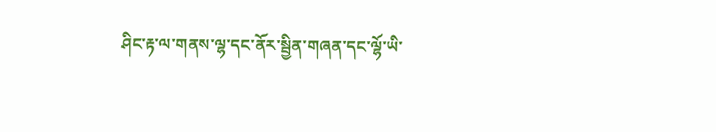ཤིང་རྟ་ལ་གནས་ལྷ་དང་ནོར་སྦྱིན་གཞན་དང་ལྷོ་ཡི་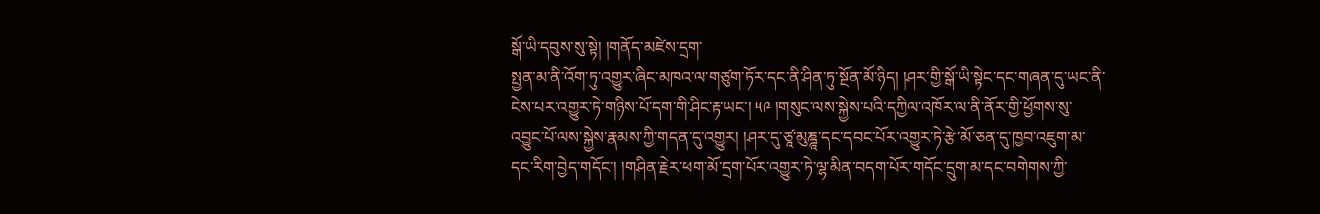སྒོ་ཡི་དབུས་སུ་སྟེ། །གནོད་མཛེས་དྲག་
སྤྱན་མ་ནི་འོག་ཏུ་འགྱུར་ཞིང་མཁའ་ལ་གཙུག་ཏོར་དང་ནི་ཤིན་ཏུ་སྔོན་མོ་ཉིད། །ཤར་གྱི་སྒོ་ཡི་སྟེང་དང་གཞན་དུ་ཡང་ནི་ངེས་པར་འགྱུར་ཏེ་གཉིས་པོ་དག་གི་ཤིང་རྟ་ཡང་། ༥༩ །གསུང་ལས་སྐྱེས་པའི་དཀྱིལ་འཁོར་ལ་ནི་ནོར་གྱི་ཕྱོགས་སུ་འབྱུང་པོ་ལས་སྐྱེས་རྣམས་ཀྱི་གདན་དུ་འགྱུར། །ཤར་དུ་ཙཱ་མུཎྜཱ་དང་དབང་པོར་འགྱུར་ཏེ་རྩེ་མོ་ཅན་དུ་ཁྱབ་འཇུག་མ་དང་རིག་བྱེད་གདོང་། །གཤིན་རྗེར་ཕག་མོ་དྲག་པོར་འགྱུར་ཏེ་ལྷ་མིན་བདག་པོར་གདོང་དྲུག་མ་དང་བགེགས་ཀྱི་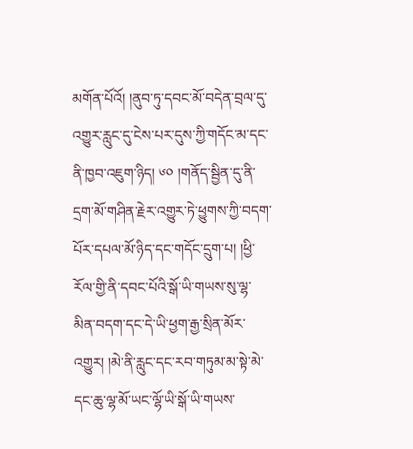མགོན་པོའོ། །ནུབ་ཏུ་དབང་མོ་བདེན་བྲལ་དུ་འགྱུར་རླུང་དུ་ངེས་པར་དུས་ཀྱི་གདོང་མ་དང་ནི་ཁྱབ་འཇུག་ཉིད། ༦༠ །གནོད་སྦྱིན་དུ་ནི་དྲག་མོ་གཤིན་རྗེར་འགྱུར་ཏེ་ཕྱུགས་ཀྱི་བདག་པོར་དཔལ་མོ་ཉིད་དང་གདོང་དྲུག་པ། །ཕྱི་རོལ་གྱི་ནི་དབང་པོའི་སྒོ་ཡི་གཡས་སུ་ལྷ་མིན་བདག་དང་དེ་ཡི་ཕྱག་རྒྱ་སྲིན་མོར་འགྱུར། །མེ་ནི་རླུང་དང་རབ་གཏུམ་མ་སྟེ་མེ་དང་ཆུ་ལྷ་མོ་ཡང་ལྷོ་ཡི་སྒོ་ཡི་གཡས་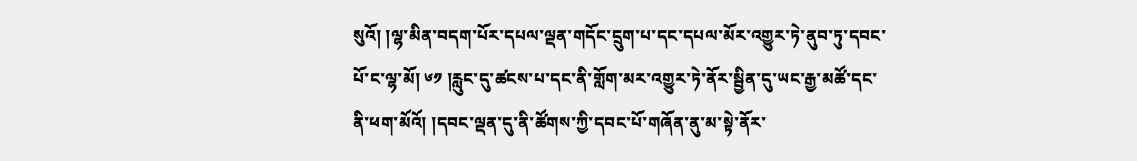སུའོ། །ལྷ་མིན་བདག་པོར་དཔལ་ལྡན་གདོང་དྲུག་པ་དང་དཔལ་མོར་འགྱུར་ཏེ་ནུབ་ཏུ་དབང་པོ་ང་ལྷ་མོ། ༦༡ །རླུང་དུ་ཚངས་པ་དང་ནི་གློག་མར་འགྱུར་ཏེ་ནོར་སྦྱིན་དུ་ཡང་རྒྱ་མཚོ་དང་ནི་ཕག་མོའོ། །དབང་ལྡན་དུ་ནི་ཚོགས་ཀྱི་དབང་པོ་གཞོན་ནུ་མ་སྟེ་ནོར་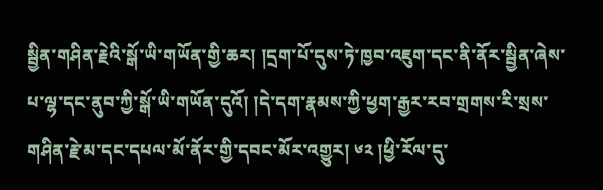སྦྱིན་གཤིན་རྗེའི་སྒོ་ཡི་གཡོན་གྱི་ཆར། །དྲག་པོ་དུས་ཏེ་ཁྱབ་འཇུག་དང་ནི་ནོར་སྦྱིན་ཞེས་པ་ལྷ་དང་ནུབ་ཀྱི་སྒོ་ཡི་གཡོན་དུའོ། །དེ་དག་རྣམས་ཀྱི་ཕྱག་རྒྱར་རབ་གྲགས་རི་སྲས་གཤིན་རྗེ་མ་དང་དཔལ་མོ་ནོར་གྱི་དབང་མོར་འགྱུར། ༦༢ །ཕྱི་རོལ་དུ་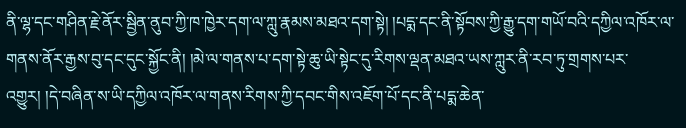ནི་ལྷ་དང་གཤིན་རྗེ་ནོར་སྦྱིན་ནུབ་ཀྱི་ཁ་ཁྱེར་དག་ལ་ཀླུ་རྣམས་མཐའ་དག་སྟེ། །པདྨ་དང་ནི་སྟོབས་ཀྱི་རྒྱུ་དག་གཡོ་བའི་དཀྱིལ་འཁོར་ལ་གནས་ནོར་རྒྱས་བུ་དང་དུང་སྐྱོང་ནི། །མེ་ལ་གནས་པ་དག་སྟེ་ཆུ་ཡི་སྟེང་དུ་རིགས་ལྡན་མཐའ་ཡས་ཀླུར་ནི་རབ་ཏུ་གྲགས་པར་འགྱུར། །དེ་བཞིན་ས་ཡི་དཀྱིལ་འཁོར་ལ་གནས་རིགས་ཀྱི་དབང་གིས་འཇོག་པོ་དང་ནི་པདྨ་ཆེན་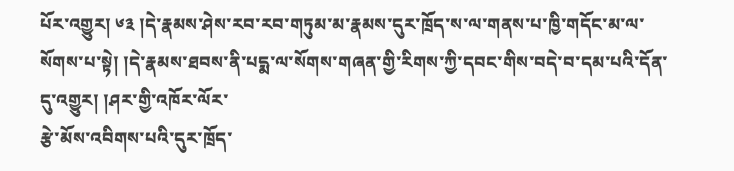པོར་འགྱུར། ༦༣ །དེ་རྣམས་ཤེས་རབ་རབ་གཏུམ་མ་རྣམས་དུར་ཁྲོད་ས་ལ་གནས་པ་ཁྱི་གདོང་མ་ལ་སོགས་པ་སྟེ། །དེ་རྣམས་ཐབས་ནི་པདྨ་ལ་སོགས་གཞན་གྱི་རིགས་ཀྱི་དབང་གིས་བདེ་བ་དམ་པའི་དོན་དུ་འགྱུར། །ཤར་གྱི་འཁོར་ལོར་
རྩེ་མོས་འབིགས་པའི་དུར་ཁྲོད་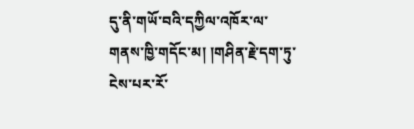དུ་ནི་གཡོ་བའི་དཀྱིལ་འཁོར་ལ་གནས་ཁྱི་གདོང་མ། །གཤིན་རྗེ་དག་ཏུ་ངེས་པར་རོ་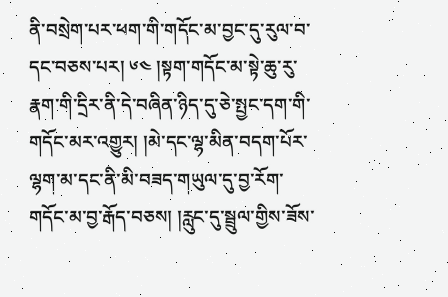ནི་བསྲེག་པར་ཕག་གི་གདོང་མ་བྱང་དུ་རུལ་བ་དང་བཅས་པར། ༦༤ །སྟག་གདོང་མ་སྟེ་ཆུ་རུ་རྣག་གི་དྲིར་ནི་དེ་བཞིན་ཉིད་དུ་ཅེ་སྤྱང་དག་གི་གདོང་མར་འགྱུར། །མེ་དང་ལྷ་མིན་བདག་པོར་ལྷག་མ་དང་ནི་མི་བཟད་གཡུལ་དུ་བྱ་རོག་གདོང་མ་བྱ་རྒོད་བཅས། །རླུང་དུ་སྦྲུལ་གྱིས་ཟོས་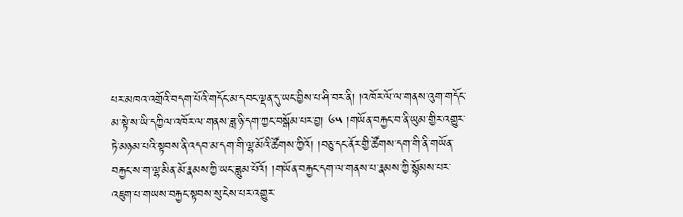པར་མཁའ་འགྲོའི་བདག་པོའི་གདོང་མ་དབང་ལྡན་དུ་ཡང་བྱིས་པ་ཤི་བར་ནི། །འཁོར་ལོ་ལ་གནས་འུག་གདོང་མ་སྟེ་ས་ཡི་དཀྱིལ་འཁོར་ལ་གནས་ཟླ་ཉི་དག་ཀྱང་བསྒོམ་པར་བྱ། ༦༥ །གཡོན་བརྐྱང་བ་ནི་ཡུམ་གྱིར་འགྱུར་ཏེ་མཉམ་པའི་སྟབས་ནི་འདབ་མ་དག་གི་ལྷ་མོའི་ཚོགས་ཀྱིའོ། །བཅུ་དང་ནོར་གྱི་ཚོགས་དག་གི་ནི་གཡོན་བརྐྱང་ས་ག་ལྷ་མིན་མོ་རྣམས་ཀྱི་ཡང་ཟླུམ་པོའོ། །གཡོན་བརྐྱང་དག་ལ་གནས་པ་རྣམས་ཀྱི་སྙོམས་པར་འཇུག་པ་གཡས་བརྐྱང་སྟབས་སུ་ངེས་པར་འགྱུར་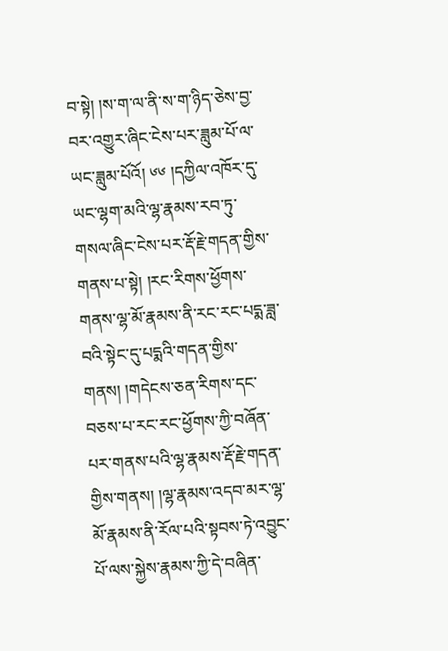བ་སྟེ། །ས་ག་ལ་ནི་ས་ག་ཉིད་ཅེས་བྱ་བར་འགྱུར་ཞིང་ངེས་པར་ཟླུམ་པོ་ལ་ཡང་ཟླུམ་པོའོ། ༦༦ །དཀྱིལ་འཁོར་དུ་ཡང་ལྷག་མའི་ལྷ་རྣམས་རབ་ཏུ་གསལ་ཞིང་ངེས་པར་རྡོ་རྗེ་གདན་གྱིས་གནས་པ་སྟེ། །རང་རིགས་ཕྱོགས་གནས་ལྷ་མོ་རྣམས་ནི་རང་རང་པདྨ་ཟླ་བའི་སྟེང་དུ་པདྨའི་གདན་གྱིས་གནས། །གདེངས་ཅན་རིགས་དང་བཅས་པ་རང་རང་ཕྱོགས་ཀྱི་བཞོན་པར་གནས་པའི་ལྷ་རྣམས་རྡོ་རྗེ་གདན་གྱིས་གནས། །ལྷ་རྣམས་འདབ་མར་ལྷ་མོ་རྣམས་ནི་རོལ་པའི་སྟབས་ཏེ་འབྱུང་པོ་ལས་སྐྱེས་རྣམས་ཀྱི་དེ་བཞིན་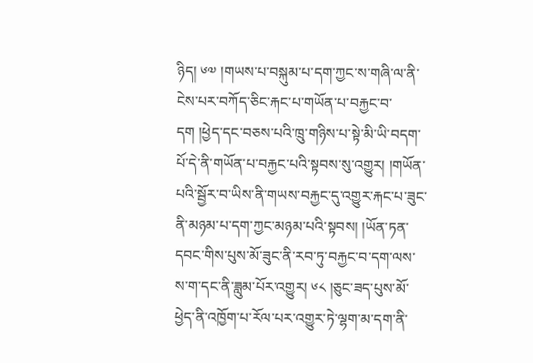ཉིད། ༦༧ །གཡས་པ་བསྐུམ་པ་དག་ཀྱང་ས་གཞི་ལ་ནི་ངེས་པར་བཀོད་ཅིང་རྐང་པ་གཡོན་པ་བརྐྱང་བ་དག །ཕྱེད་དང་བཅས་པའི་ཁྲུ་གཉིས་པ་སྟེ་མི་ཡི་བདག་པོ་དེ་ནི་གཡོན་པ་བརྐྱང་པའི་སྟབས་སུ་འགྱུར། །གཡོན་པའི་སྦྱོར་བ་ཡིས་ནི་གཡས་བརྐྱང་དུ་འགྱུར་རྐང་པ་ཟུང་ནི་མཉམ་པ་དག་ཀྱང་མཉམ་པའི་སྟབས། །ཡོན་ཏན་དབང་གིས་པུས་མོ་ཟུང་ནི་རབ་ཏུ་བརྐྱང་བ་དག་ལས་ས་ག་དང་ནི་ཟླུམ་པོར་འགྱུར། ༦༨ །ཅུང་ཟད་པུས་མོ་ཕྱེད་ནི་འཁྱོག་པ་རོལ་པར་འགྱུར་ཏེ་ལྷག་མ་དག་ནི་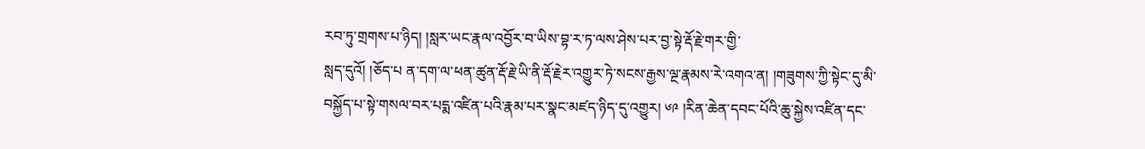རབ་ཏུ་གྲགས་པ་ཉིད། །སླར་ཡང་རྣལ་འབྱོར་བ་ཡིས་བྷ་ར་ཏ་ལས་ཤེས་པར་བྱ་སྟེ་རྡོ་རྗེ་གར་གྱི་
སླད་དུའོ། །ཅོད་པ ན་དག་ལ་ཕན་ཚུན་རྡོ་རྗེ་ཡི་ནི་རྡོ་རྗེར་འགྱུར་ཏེ་སངས་རྒྱས་ལྔ་རྣམས་རེ་འགའ་ན། །གཟུགས་ཀྱི་སྟེང་དུ་མི་བསྐྱོད་པ་སྟེ་གསལ་བར་པདྨ་འཛིན་པའི་རྣམ་པར་སྣང་མཛད་ཉིད་དུ་འགྱུར། ༦༩ །རིན་ཆེན་དབང་པོའི་ཆུ་སྐྱེས་འཛིན་དང་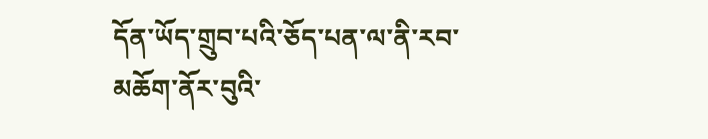དོན་ཡོད་གྲུབ་པའི་ཅོད་པན་ལ་ནི་རབ་མཆོག་ནོར་བུའི་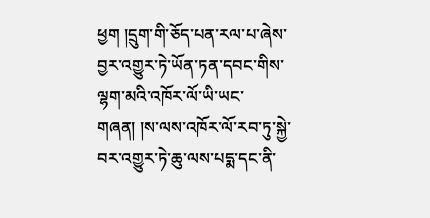ཕྱག །དྲུག་གི་ཅོད་པན་རལ་པ་ཞེས་བྱར་འགྱུར་ཏེ་ཡོན་ཏན་དབང་གིས་ལྷག་མའི་འཁོར་ལོ་ཡི་ཡང་གཞན། །ས་ལས་འཁོར་ལོ་རབ་ཏུ་སྐྱེ་བར་འགྱུར་ཏེ་ཆུ་ལས་པདྨ་དང་ནི་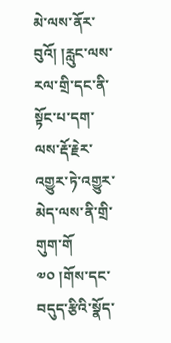མེ་ལས་ནོར་བུའོ། །རླུང་ལས་རལ་གྲི་དང་ནི་སྟོང་པ་དག་ལས་རྡོ་རྗེར་འགྱུར་ཏེ་འགྱུར་མེད་ལས་ནི་གྲི་གུག་གོ ༧༠ །གོས་དང་བདུད་རྩིའི་སྣོད་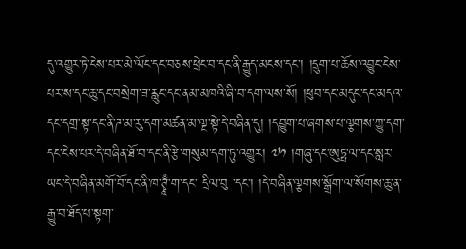དུ་འགྱུར་ཏེ་ངེས་པར་མེ་ལོང་དང་བཅས་ཕྲེང་བ་དང་ནི་རྒྱུད་མངས་དང་། །དྲུག་པ་ཆོས་འབྱུང་ངེས་པར་ས་དང་ཆུ་དང་བསྲེག་ཟ་རླུང་དང་ནམ་མཁའི་ཞི་བ་དག་ལས་སོ། །ཕུབ་དང་མདུང་དང་མདའ་དང་དགྲ་སྟ་དང་ནི་ཌ་མ་རུ་དག་མཚན་མ་ལྔ་སྟེ་དེ་བཞིན་དུ། །དབྱུག་པ་ཞགས་པ་ལྕགས་ཀྱུ་དག་དང་ངེས་པར་དེ་བཞིན་ཐོ་བ་དང་ནི་རྩེ་གསུམ་དག་ཏུ་འགྱུར། ༧༡ །གཞུ་དང་ཨུཏྤ་ལ་དང་སླར་ཡང་དེ་བཞིན་མགོ་བོ་དང་ནི་ཁ་ཊྭཱྃ་ག་དང་ དྲིལ་བུ ་དང་། །དེ་བཞིན་ལྕགས་སྒྲོག་ལ་སོགས་ཆུ་ན་རྒྱུ་བ་ཐོད་པ་སྟག་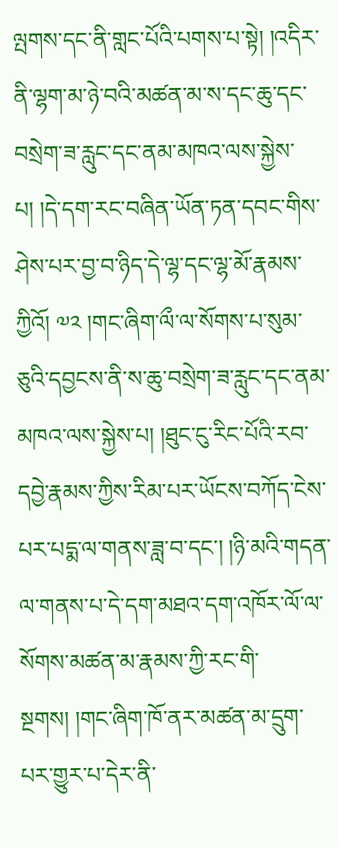ལྤགས་དང་ནི་གླང་པོའི་པགས་པ་སྟེ། །འདིར་ནི་ལྷག་མ་ཉེ་བའི་མཚན་མ་ས་དང་ཆུ་དང་བསྲེག་ཟ་རླུང་དང་ནམ་མཁའ་ལས་སྐྱེས་པ། །དེ་དག་རང་བཞིན་ཡོན་ཏན་དབང་གིས་ཤེས་པར་བྱ་བ་ཉིད་དེ་ལྷ་དང་ལྷ་མོ་རྣམས་ཀྱིའོ། ༧༢ །གང་ཞིག་ལྀ་ལ་སོགས་པ་སུམ་ཅུའི་དབྱངས་ནི་ས་ཆུ་བསྲེག་ཟ་རླུང་དང་ནམ་མཁའ་ལས་སྐྱེས་པ། །ཐུང་ངུ་རིང་པོའི་རབ་དབྱེ་རྣམས་ཀྱིས་རིམ་པར་ཡོངས་བཀོད་ངེས་པར་པདྨ་ལ་གནས་ཟླ་བ་དང་། །ཉི་མའི་གདན་ལ་གནས་པ་དེ་དག་མཐའ་དག་འཁོར་ལོ་ལ་སོགས་མཚན་མ་རྣམས་ཀྱི་རང་གི་སྔགས། །གང་ཞིག་ཁོ་ནར་མཚན་མ་དྲུག་པར་གྱུར་པ་དེར་ནི་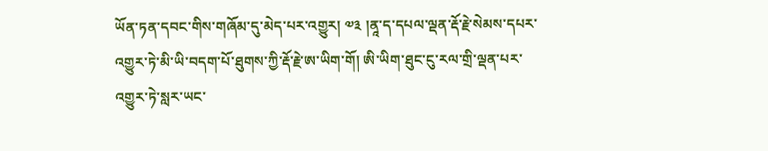ཡོན་ཏན་དབང་གིས་གཞོམ་དུ་མེད་པར་འགྱུར། ༧༣ །ནཱ་ད་དཔལ་ལྡན་རྡོ་རྗེ་སེམས་དཔར་འགྱུར་ཏེ་མི་ཡི་བདག་པོ་ཐུགས་ཀྱི་རྡོ་རྗེ་ཨ་ཡིག་གོ། ཨི་ཡིག་ཐུང་ངུ་རལ་གྲི་ལྡན་པར་འགྱུར་ཏེ་སླར་ཡང་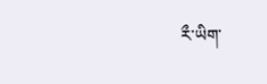རྀ་ཡིག་